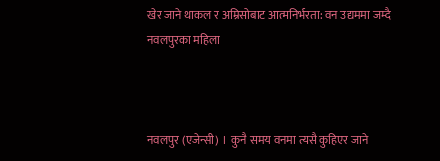खेर जाने थाकल र अम्रिसोबाट आत्मनिर्भरता: वन उद्यममा जम्दै नवलपुरका महिला



नवलपुर (एजेन्सी) ।  कुनै समय वनमा त्यसै कुहिएर जाने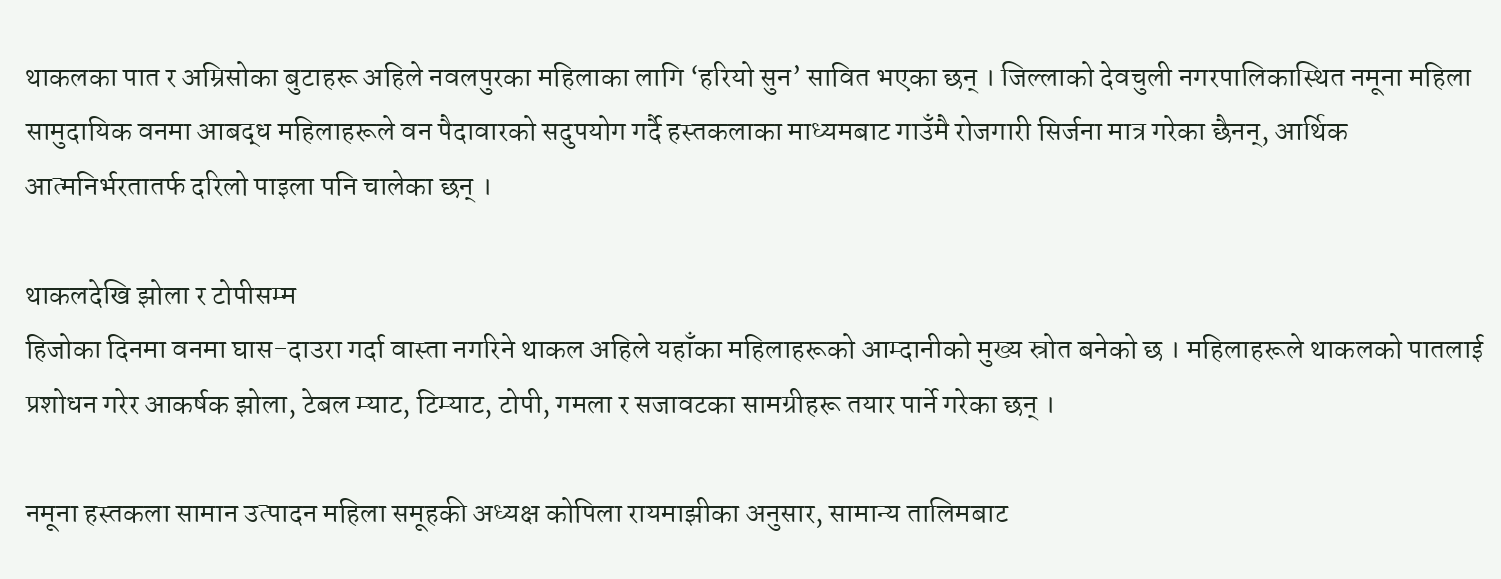थाकलका पात र अम्रिसोका बुटाहरू अहिले नवलपुरका महिलाका लागि ‘हरियो सुन’ सावित भएका छन् । जिल्लाको देवचुली नगरपालिकास्थित नमूना महिला सामुदायिक वनमा आबद्ध महिलाहरूले वन पैदावारको सदुपयोग गर्दै हस्तकलाका माध्यमबाट गाउँमै रोजगारी सिर्जना मात्र गरेका छैनन्, आर्थिक आत्मनिर्भरतातर्फ दरिलो पाइला पनि चालेका छन् ।

थाकलदेखि झोला र टोपीसम्म
हिजोका दिनमा वनमा घास-दाउरा गर्दा वास्ता नगरिने थाकल अहिले यहाँका महिलाहरूको आम्दानीको मुख्य स्रोत बनेको छ । महिलाहरूले थाकलको पातलाई प्रशोधन गरेर आकर्षक झोला, टेबल म्याट, टिम्याट, टोपी, गमला र सजावटका सामग्रीहरू तयार पार्ने गरेका छन् ।

नमूना हस्तकला सामान उत्पादन महिला समूहकी अध्यक्ष कोपिला रायमाझीका अनुसार, सामान्य तालिमबाट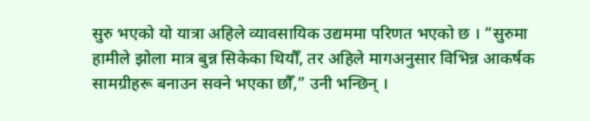सुरु भएको यो यात्रा अहिले व्यावसायिक उद्यममा परिणत भएको छ । “सुरुमा हामीले झोला मात्र बुन्न सिकेका थियौँ, तर अहिले मागअनुसार विभिन्न आकर्षक सामग्रीहरू बनाउन सक्ने भएका छौँ,” उनी भन्छिन् ।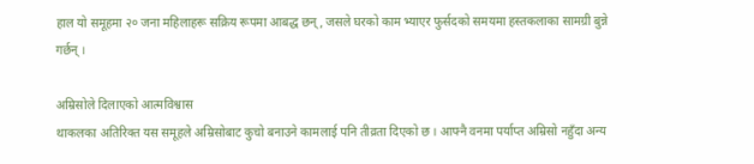हाल यो समूहमा २० जना महिलाहरू सक्रिय रूपमा आबद्ध छन्, जसले घरको काम भ्याएर फुर्सदको समयमा हस्तकलाका सामग्री बुन्ने गर्छन् ।

अम्रिसोले दिलाएको आत्मविश्वास
थाकलका अतिरिक्त यस समूहले अम्रिसोबाट कुचो बनाउने कामलाई पनि तीव्रता दिएको छ । आफ्नै वनमा पर्याप्त अम्रिसो नहुँदा अन्य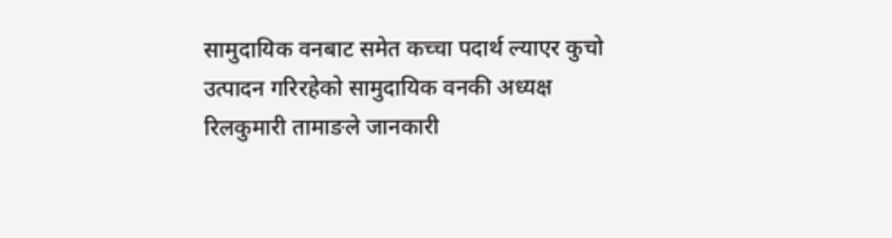सामुदायिक वनबाट समेत कच्चा पदार्थ ल्याएर कुचो उत्पादन गरिरहेको सामुदायिक वनकी अध्यक्ष रिलकुमारी तामाङले जानकारी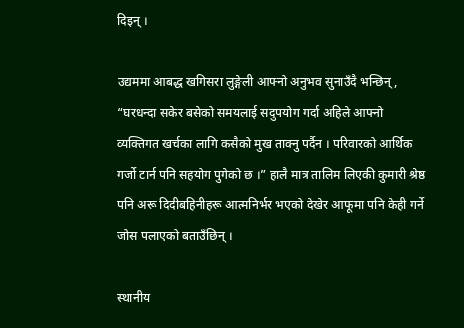दिइन् ।

उद्यममा आबद्ध खगिसरा लुङ्गेली आफ्नो अनुभव सुनाउँदै भन्छिन्, “घरधन्दा सकेर बसेको समयलाई सदुपयोग गर्दा अहिले आफ्नो व्यक्तिगत खर्चका लागि कसैको मुख ताक्नु पर्दैन । परिवारको आर्थिक गर्जो टार्न पनि सहयोग पुगेको छ ।” हालै मात्र तालिम लिएकी कुमारी श्रेष्ठ पनि अरू दिदीबहिनीहरू आत्मनिर्भर भएको देखेर आफूमा पनि केही गर्ने जोस पलाएको बताउँछिन् ।

स्थानीय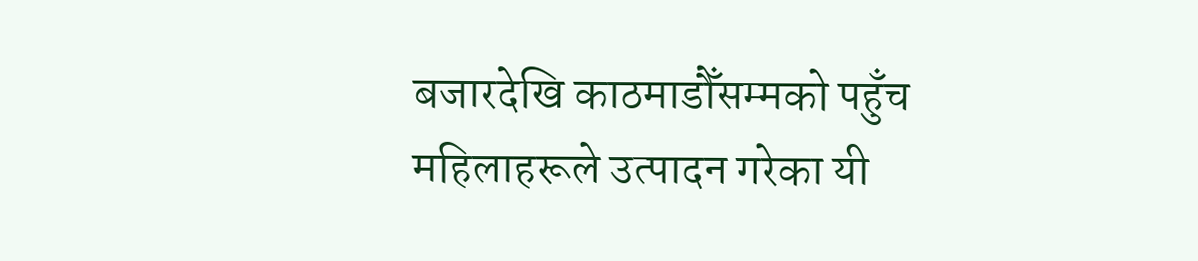बजारदेखि काठमाडौँसम्मको पहुँच
महिलाहरूले उत्पादन गरेका यी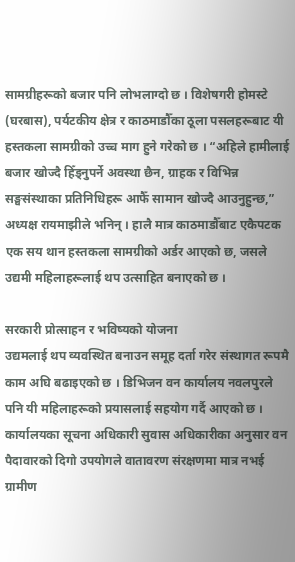सामग्रीहरूको बजार पनि लोभलाग्दो छ । विशेषगरी होमस्टे (घरबास), पर्यटकीय क्षेत्र र काठमाडौँका ठूला पसलहरूबाट यी हस्तकला सामग्रीको उच्च माग हुने गरेको छ । “अहिले हामीलाई बजार खोज्दै हिँड्नुपर्ने अवस्था छैन, ग्राहक र विभिन्न सङ्घसंस्थाका प्रतिनिधिहरू आफैँ सामान खोज्दै आउनुहुन्छ,” अध्यक्ष रायमाझीले भनिन् । हालै मात्र काठमाडौँबाट एकैपटक एक सय थान हस्तकला सामग्रीको अर्डर आएको छ, जसले उद्यमी महिलाहरूलाई थप उत्साहित बनाएको छ ।

सरकारी प्रोत्साहन र भविष्यको योजना
उद्यमलाई थप व्यवस्थित बनाउन समूह दर्ता गरेर संस्थागत रूपमै काम अघि बढाइएको छ । डिभिजन वन कार्यालय नवलपुरले पनि यी महिलाहरूको प्रयासलाई सहयोग गर्दै आएको छ । कार्यालयका सूचना अधिकारी सुवास अधिकारीका अनुसार वन पैदावारको दिगो उपयोगले वातावरण संरक्षणमा मात्र नभई ग्रामीण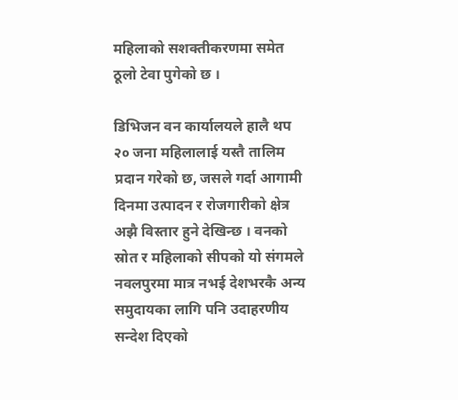महिलाको सशक्तीकरणमा समेत ठूलो टेवा पुगेको छ ।

डिभिजन वन कार्यालयले हालै थप २० जना महिलालाई यस्तै तालिम प्रदान गरेको छ, जसले गर्दा आगामी दिनमा उत्पादन र रोजगारीको क्षेत्र अझै विस्तार हुने देखिन्छ । वनको स्रोत र महिलाको सीपको यो संगमले नवलपुरमा मात्र नभई देशभरकै अन्य समुदायका लागि पनि उदाहरणीय सन्देश दिएको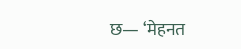छ— ‘मेहनत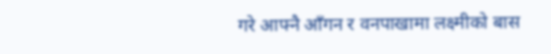गरे आफ्नै आँगन र वनपाखामा लक्ष्मीको बास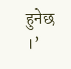हुनेछ ।’